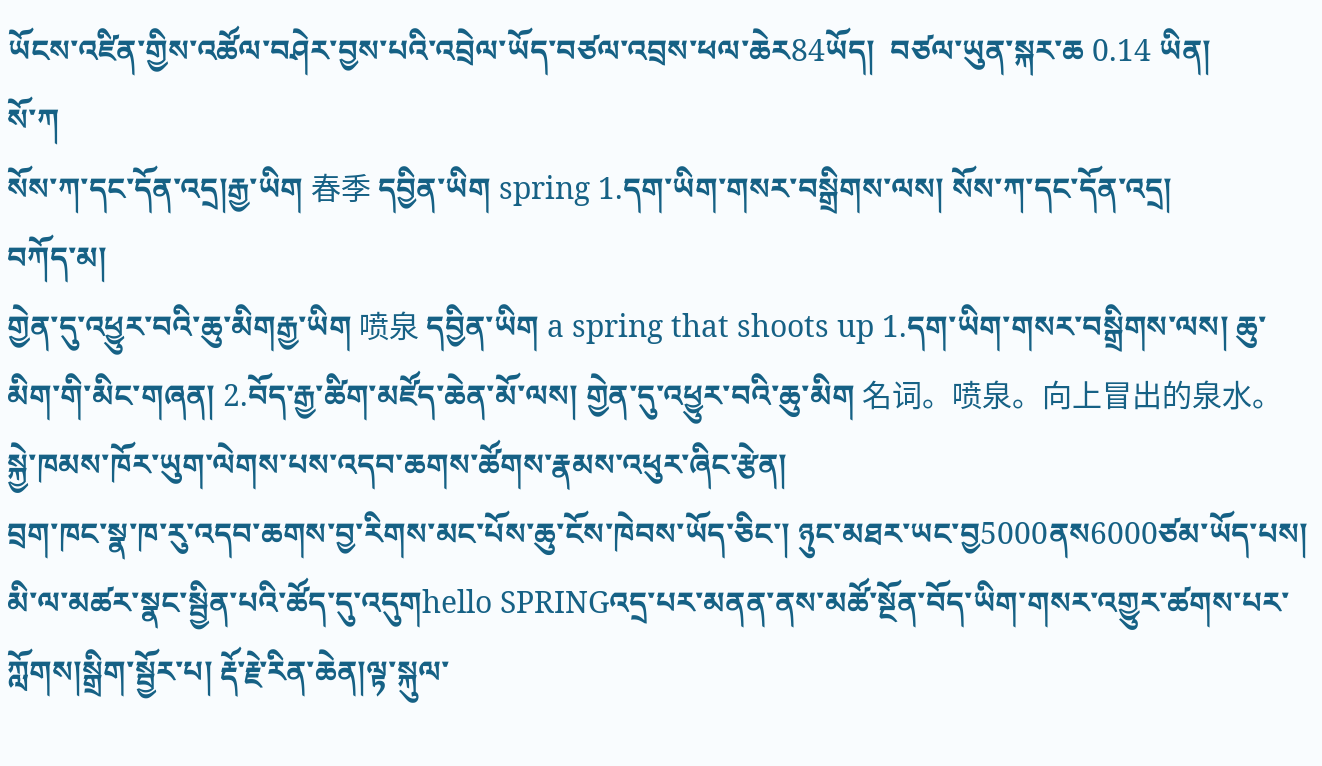ཡོངས་འཛིན་གྱིས་འཚོལ་བཤེར་བྱས་པའི་འབྲེལ་ཡོད་བཙལ་འབྲས་ཕལ་ཆེར84ཡོད།  བཙལ་ཡུན་སྐར་ཆ 0.14 ཡིན།
སོ་ཀ
སོས་ཀ་དང་དོན་འདྲ།རྒྱ་ཡིག 春季 དབྱིན་ཡིག spring 1.དག་ཡིག་གསར་བསྒྲིགས་ལས། སོས་ཀ་དང་དོན་འདྲ།
བཀོད་མ།
གྱེན་དུ་འཕྱུར་བའི་ཆུ་མིགརྒྱ་ཡིག 喷泉 དབྱིན་ཡིག a spring that shoots up 1.དག་ཡིག་གསར་བསྒྲིགས་ལས། ཆུ་མིག་གི་མིང་གཞན། 2.བོད་རྒྱ་ཚིག་མཛོད་ཆེན་མོ་ལས། གྱེན་དུ་འཕྱུར་བའི་ཆུ་མིག 名词。喷泉。向上冒出的泉水。
སྐྱེ་ཁམས་ཁོར་ཡུག་ལེགས་པས་འདབ་ཆགས་ཚོགས་རྣམས་འཕུར་ཞིང་རྩེན།
བྲག་ཁང་སྣ་ཁ་རུ་འདབ་ཆགས་བྱ་རིགས་མང་པོས་ཆུ་ངོས་ཁེབས་ཡོད་ཅིང་། ཉུང་མཐར་ཡང་བྱ5000ནས6000ཙམ་ཡོད་པས། མི་ལ་མཚར་སྣང་སྦྱིན་པའི་ཚོད་དུ་འདུགhello SPRINGའདྲ་པར་མནན་ནས་མཚོ་སྔོན་བོད་ཡིག་གསར་འགྱུར་ཚགས་པར་ཀློགས།སྒྲིག་སྦྱོར་པ། རྡོ་རྗེ་རིན་ཆེན།ལྟ་སྐུལ་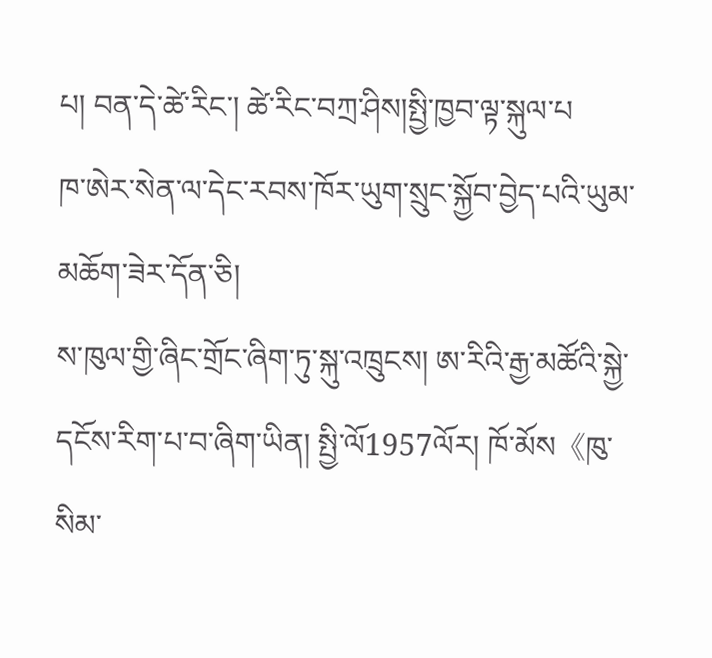པ། བན་དེ་ཚེ་རིང་། ཚེ་རིང་བཀྲ་ཤིས།སྤྱི་ཁྱབ་ལྟ་སྐུལ་པ
ཁ་ཨེར་སེན་ལ་དེང་རབས་ཁོར་ཡུག་སྲུང་སྐྱོབ་བྱེད་པའི་ཡུམ་མཆོག་ཟེར་དོན་ཅི།
ས་ཁུལ་གྱི་ཞིང་གྲོང་ཞིག་ཏུ་སྐུ་འཁྲུངས། ཨ་རིའི་རྒྱ་མཚོའི་སྐྱེ་དངོས་རིག་པ་བ་ཞིག་ཡིན། སྤྱི་ལོ1957ལོར། ཁོ་མོས《ཁུ་སིམ་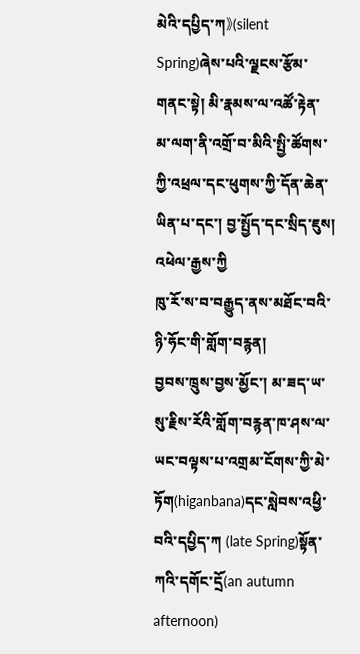མེའི་དཔྱིད་ཀ》(silent Spring)ཞེས་པའི་ལྗངས་རྩོམ་གནང་སྟེ། མི་རྣམས་ལ་འཚོ་རྟེན་མ་ལག་ནི་འགྲོ་བ་མིའི་སྤྱི་ཚོགས་ཀྱི་འཕྲལ་དང་ཕུགས་ཀྱི་དོན་ཆེན་ཡིན་པ་དང་། བྱ་སྤྱོད་དང་སྲིད་ཇུས། འཕེལ་རྒྱས་ཀྱི
ཁུ་རོ་ས་བ་བརྒྱུད་ནས་མཐོང་བའི་ཉི་ཧོང་གི་གློག་བརྙན།
བྱབས་ཁྲུས་བྱས་མྱོང་། མ་ཟད་ཡ་སུ་རྗིས་རོའི་གློག་བརྙན་ཁ་ཤས་ལ་ཡང་བལྟས་པ་འགྲམ་ངོགས་ཀྱི་མེ་ཏོག(higanbana)དང་སླེབས་འཕྱི་བའི་དཔྱིད་ཀ (late Spring)སྟོན་ཀའི་དགོང་དྲོ(an autumn afternoon)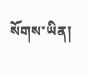སོགས་ཡིན།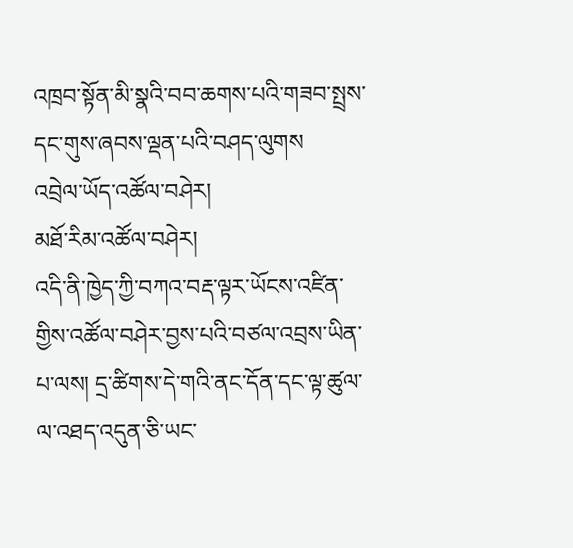འཁྲབ་སྟོན་མི་སྣའི་བབ་ཆགས་པའི་གཟབ་སྤྲས་དང་གུས་ཞབས་ལྡན་པའི་བཤད་ལུགས
འབྲེལ་ཡོད་འཚོལ་བཤེར།
མཐོ་རིམ་འཚོལ་བཤེར།
འདི་ནི་ཁྱེད་ཀྱི་བཀའ་བརྡ་ལྟར་ཡོངས་འཛིན་གྱིས་འཚོལ་བཤེར་བྱས་པའི་བཙལ་འབྲས་ཡིན་པ་ལས། དྲ་ཚིགས་དེ་གའི་ནང་དོན་དང་ལྟ་ཚུལ་ལ་འཐད་འདུན་ཅི་ཡང་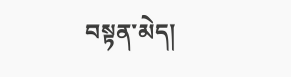བསྟན་མེད།